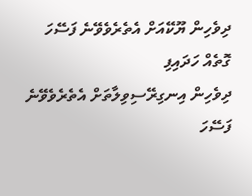ދިވެހިން ޔޫކޭއަށް އެތެރެވެވޭނެ ފަސޭހަ ގޮތެއް ހަދައިފި
ދިވެހިން އިނގިރޭސިވިލާތަށް އެތެރެވެވޭނެ ފަސޭހަ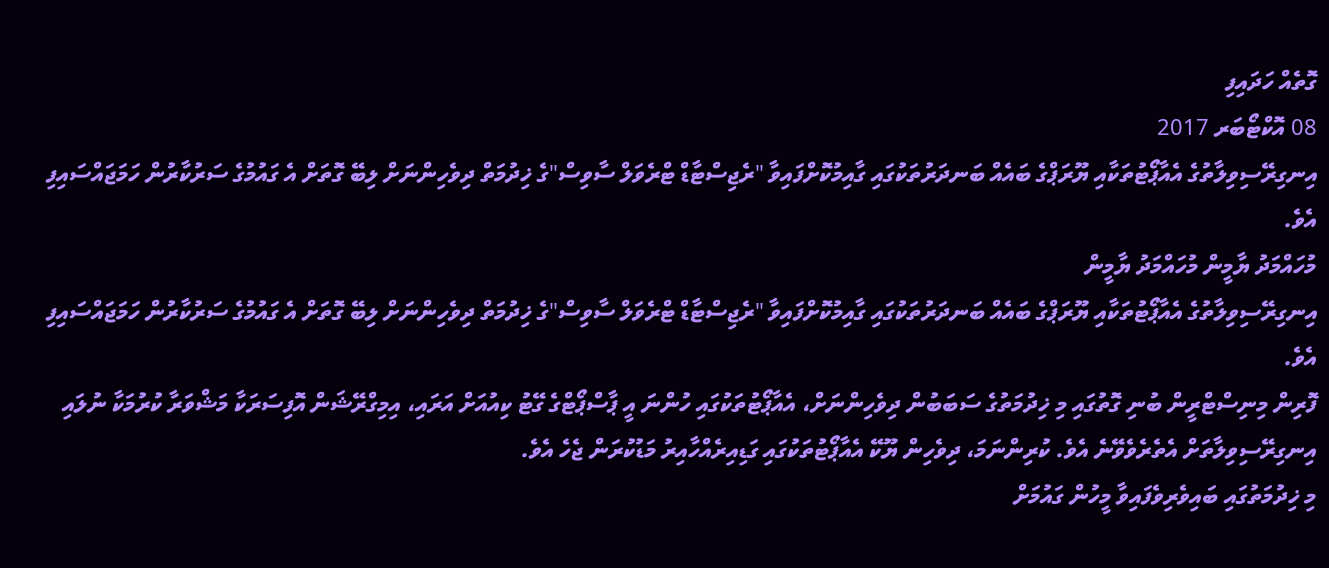ގޮތެއް ހަދައިފި
08 އޮކްޓޯބަރ 2017
އިނގިރޭސިވިލާތުގެ އެއާޕޯޓުތަކާއި ޔޫރަޕްގެ ބައެއް ބަނދަރުތަކުގައި ގާއިމުކޮށްފައިވާ "ރެޖިސްޓާޑް ޓްރެވަލް ސާވިސް"ގެ ޚިދުމަތް ދިވެހިންނަށް ލިބޭ ގޮތަށް އެ ގައުމުގެ ސަރުކާރުން ހަމަޖައްސައިފި އެވެ.
މުހައްމަދު ޔާމީން މުހައްމަދު ޔާމީން
އިނގިރޭސިވިލާތުގެ އެއާޕޯޓުތަކާއި ޔޫރަޕްގެ ބައެއް ބަނދަރުތަކުގައި ގާއިމުކޮށްފައިވާ "ރެޖިސްޓާޑް ޓްރެވަލް ސާވިސް"ގެ ޚިދުމަތް ދިވެހިންނަށް ލިބޭ ގޮތަށް އެ ގައުމުގެ ސަރުކާރުން ހަމަޖައްސައިފި އެވެ.
ފޮރިން މިނިސްޓްރީން ބުނި ގޮތުގައި މި ޚިދުމަތުގެ ސަބަބުން ދިވެހިންނަށް، އެއާޕޯޓުތަކުގައި ހުންނަ އީ ޕާސްޕޯޓްގެ ގޭޓު ކިއުއަށް އަރައި، އިމިގްރޭޝަން އޮފިސަރަކާ މަޝްވަރާ ކުރުމަކާ ނުލައި އިނގިރޭސިވިލާތަށް އެތެރެވެވޭނެ އެވެ. ކުރިންނަމަ، ދިވެހިން ޔޫކޭ އެއާޕޯޓުތަކުގައި ގަޑިއިރެއްހާއިރު މަޑުކުރަން ޖެހެ އެވެ.
މި ޚިދުމަތުގައި ބައިވެރިވެފައިވާ މީހުން ގައުމަށް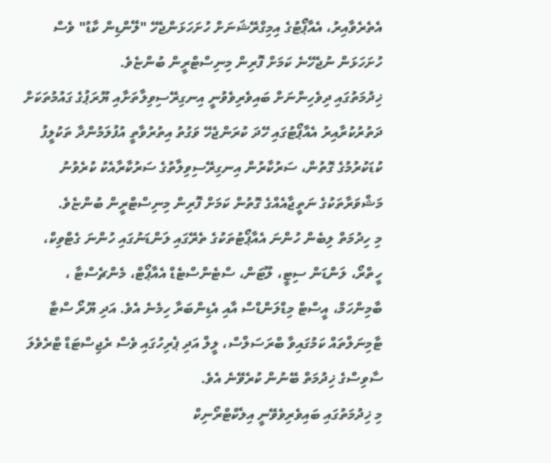އެތެރެވާއިރު، އެއާޕޯޓުގެ އިމިގްރޭޝަނަށް ހުށަހަޅަންޖެހޭ "ލޭންޑިން ކާޑު" ވެސް ހުށަހަޅަން ނުޖެހޭނެ ކަމަށް ފޮރިން މިނިސްޓްރީން ބުންޏެވެ.
ޚިދުމަތުގައި ދިވެހިންނަށް ބައިވެރިވެވުނީ އިނގިރޭސިވިލާތަށާއި ޔޫރަޕުގެ ގައުމުތަކަށް ދަތުރުކުރާއިރު އެއާޕޯޓުގައި ހޭދަ ކުރަންޖެހޭ ވަގުތު އިތުރުވާތީ އުފުލަމުންދާ ތަކުލީފު ކުޑަކުރުމުގެ ގޮތުން، ސަރުކާރުން އިނގިރޭސިވިލާތުގެ ސަރުކާރާއެކު ކުރެވުނު މަޝްވަރާތަކުގެ ނަތީޖާއެއްގެ ގޮތުން ކަމަށް ފޮރިން މިނިސްޓްރީން ބުންޏެވެ.
މި ހިދުމަތް ލިބެން ހުންނަ އެއާޕޯޓުތަކުގެ ތެރޭގައި ލަންޑަނުގައި ހުންނަ ގެޓްވިކް، ހީތްރޯ، ލަންޑަން ސިޓީ، ލޫޓަން، ސްޓެންސްޓެޑް އެއާޕޯޓް، މެންޗެސްޓާ ، ބާމިންހަމް، އީސްޓް މިޑްލަންޑްސް އާއި އެޑިންބަރާ ހިމެނެ އެވެ. އަދި ޔޫރޯ ސްޓާ ޓާމިނަލްތައް ކަމުގައިވާ ބްރަސަލްސް، ލީލް އަދި ޕެރިހުގައި ވެސް ރެޖިސްޓަޑް ޓްރެވެލަ ސާވިސްގެ ޚިދުމަތް ބޭނުން ކުރެވޭނެ އެވެ.
މި ޚިދުމަތުގައި ބައިވެރިވެވޭނީ އިލެކްޓްރޯނިކް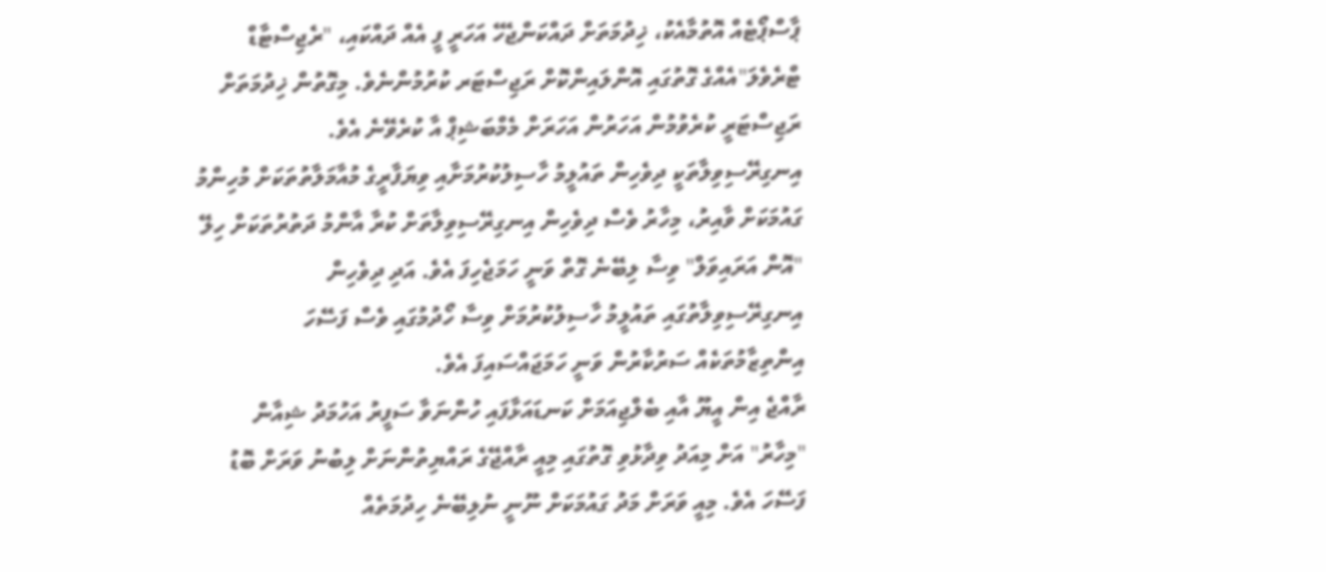ޕާސްޕޯޓެއް އޮތުމާއެކު، ޚިދުމަތަށް ދައްކަންޖެހޭ އަހަރީ ފީ އެއް ދައްކައި، "ރެޖިސްޓާޑް ޓްރެވެލަ"އެއްގެ ގޮތުގައި އޮންލައިންކޮށް ރަޖިސްޓަރ ކުރުމުންނެވެ. މިގޮތުން ޚިދުމަތަށް ރަޖިސްޓަރީ ކުރެވުމުން އަހަރުން އަހަރަށް މެމްބަޝިޕް އާ ކުރެވޭނެ އެވެ.
އިނގިރޭސިވިލާތަކީ ދިވެހިން ތައުލީމު ހާސިލުކުރުމަށާއި ވިޔަފާރީގެ މުއާމަލާތުތަކަށް މުހިންމު ގައުމަކަށް ވާއިރު، މިހާރު ވެސް ދިވެހިން އިނގިރޭސިވިލާތަށް ކުރާ އާންމު ދަތުރުތަކަށް ހިލޭ "އޮން އަރައިވަލް" ވިސާ ލިބޭނެ ގޮތް ވަނީ ހަމަޖެހިފަ އެވެ. އަދި ދިވެހިން އިނގިރޭސިވިލާތުގައި ތައުލީމު ހާސިލުކުރުމަށް ވިސާ ހޯދުމުގައި ވެސް ފަސޭހަ އިންތިޒާމުތަކެއް ސަރުކާރުން ވަނީ ހަމަޖައްސައިފަ އެވެ.
ރާއްޖެ އިން އީޔޫ އާއި ބެލްޖިއަމަށް ކަނޑައަޅާފައި ހުންނަވާ ސަފީރު އަހުމަދު ޝިއާން "މިހާރު" އަށް މިއަދު ވިދާޅުވި ގޮތުގައި މިއީ ރާއްޖޭގެ ރައްޔިތުންނަށް ލިބުނު ވަރަށް ބޮޑު ފަސޭހަ އެވެ. މިއީ ވަރަށް މަދު ގައުމަކަށް ނޫނީ ނުލިބޭނެ ހިދުމަތެއް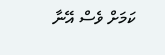ކަމަށް ވެސް އޭނާ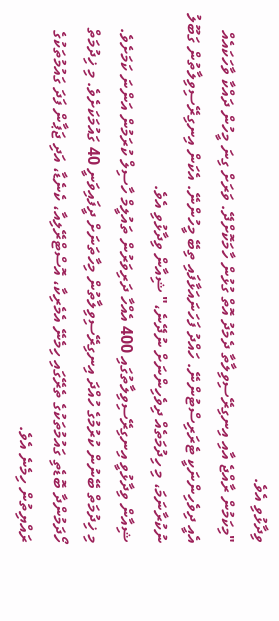ވިދާޅުވި އެވެ.
"މިކަމުން ރާއްޖެ އާއި އިނގިރޭސިވިލާތާ ދެމެދު އޮތް ގުޅުން ހާމަކޮށްދޭ. ވަރަށް ގިނަ މީހުން ދައްކާ ވާހަކައެއް އެއީ ދިވެހިންނަކީ ޓެރަރިސްޓުންނޭ. ހައްދު ފަހަނައަޅާފައި ތިބޭ މީހުންނޭ. އެކަން އިނގިރޭސިވިލާތުން ގަބޫލު ނުކުރާނަމަ، މި ހިދުމަތެއް ދިވެހިންނަށް ނުދޭނެ،" ޝިއާން ވިދާޅުވި އެވެ.
ޝިއާން ވިދާޅުވީ އިނގިރޭސިވިލާތުގައި 400 އެއްހާ ދަރިވަރުން ތައުލީމް ހާސިލް ކުރަމުން އަންނަ ކަމަށެވެ.
މި ޚިދުމަތް ބޭނުން ކުރުމުގެ ހުއްދަ އިނގިރޭސިވިލާތުން މިހާތަނަށް ދީފައިވަނީ 40 ގައުމަކަށެވެ. މި ޚިދުމަތް ހޯދަމުންދާ ބޮޑެތި ގައުމުތަކުގެ ތެރޭގައި ހިމެނޭ އެމެރިކާ، އޮސްޓްރޭލިއާ، ކެނެޑާ، އަދި ޖަޕާން ފަދަ ގައުމުތަކުގެ ރައްޔިތުން ހިމެނެ އެވެ.